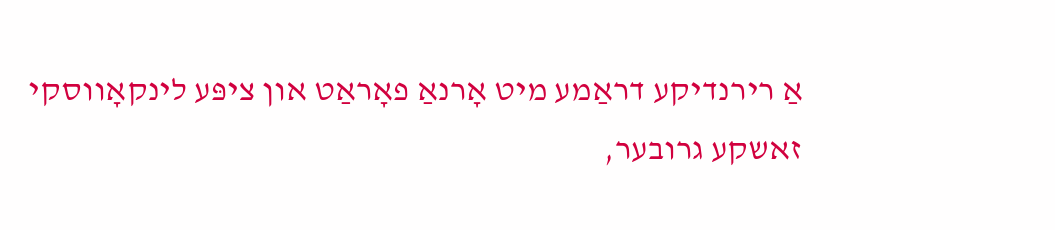אַ רירנדיקע דראַמע מיט אָרנאַ פאָראַט און ציפּע לינקאָווסקי
זאשקע גרובער,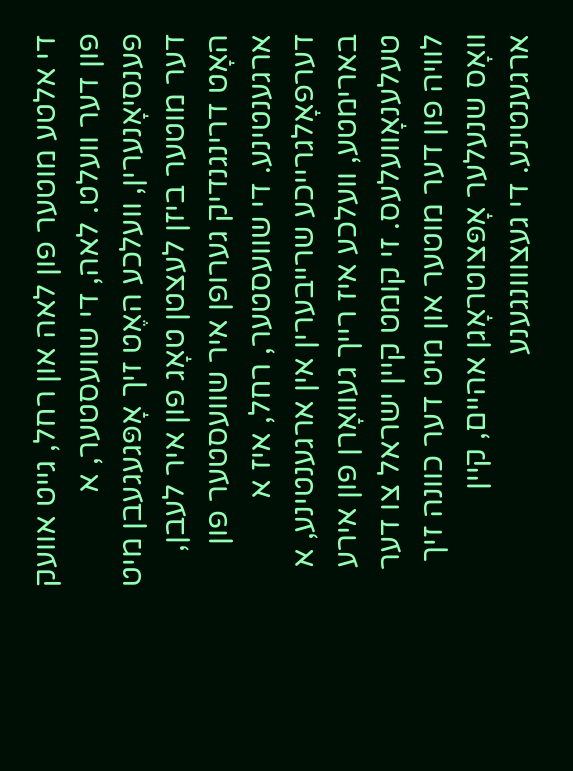די אלטע מוטער פון לאה און רחל, גייט אוועק פון דער וועלט. לאה, די שוועסטער, א פענסיאָנערין, וועלכע האֶט זיך אָפּגעגעבן מיט דער מוטער ביזן לעצטן טאָג פון איר לעבן, האָט דרינגנדיק גערופן איר שוועסטער פון ארגענטינע. די שוועסטער, רחל, איז א דערפאָלגרייכע שרייבערין אין ארגענטינע, א בארימטע, וועלכע איז רייך געוואָרן פון אירע טעלענאָוועלעס. זי קומט קיין ישראל צו דער לוויה פון דער מוטער און מיט דער כוונה זיך וואָס שנעלער אָפּצוטראָגן אהיים, קיין ארגענטינע. די געצווונגענע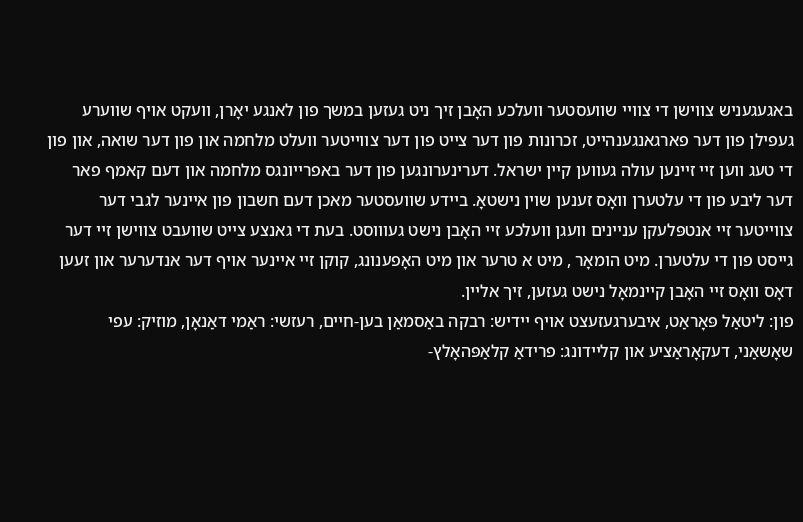באגעגעניש צווישן די צוויי שוועסטער וועלכע האָבן זיך ניט געזען במשך פון לאנגע יאָרן, וועקט אויף שווערע געפילן פון דער פארגאנגענהייט, זכרונות פון דער צייט פון דער צווייטער וועלט מלחמה און פון דער שואה, און פון די טעג ווען זיי זיינען עולה געווען קיין ישראל. דערינערונגען פון דער באפרייונגס מלחמה און דעם קאמף פאר דער ליבע פון די עלטערן וואָס זענען שוין נישטאָ. ביידע שוועסטער מאכן דעם חשבון פון איינער לגבי דער צווייטער זיי אנטפּלעקן עניינים וועגן וועלכע זיי האָבן נישט געוווסט. בעת די גאנצע צייט שוועבט צווישן זיי דער גייסט פון די עלטערן. מיט הומאָר , מיט א טרער און מיט האָפענונג, קוקן זיי איינער אויף דער אנדערער און זעען דאָס וואָס זיי האָבן קיינמאָל נישט געזען, זיך אליין.
פון: ליטאַל פּאָראַט, איבערגעזעצט אויף יידיש: רבקה באַסמאַן בען-חיים, רעזשי: ראַמי דאַנאָן, מוזיק: עפי שאָשאַני, דעקאָראַציע און קליידונג: פרידאַ קלאַפּהאָלץ-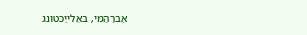אַברַהַמי, באַלייַכטונג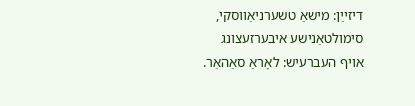דיזייַן: מישאַ טשערניאַווסקי, סימולטאַנישע איבערזעצונג אויף העברעיש: לאָראַ סאַהאַר.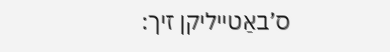ס’באַטייליקן זיך: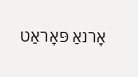אָרנאַ פּאָראַט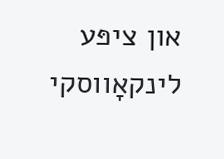און ציפּע לינקאָווסקי